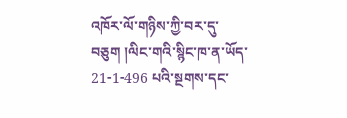འཁོར་ལོ་གཉིས་ཀྱི་བར་དུ་བཅུག །ལིང་གའི་སྙིང་ཁ་ན་ཡོད་ 21-1-496 པའི་སྔགས་དང་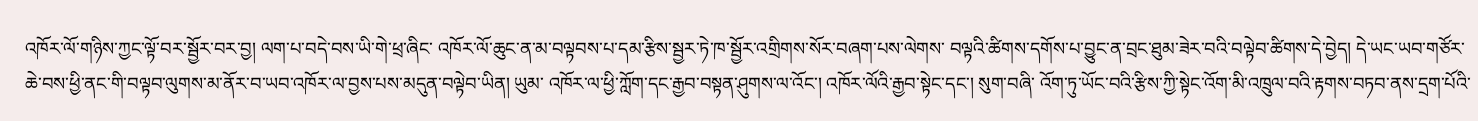འཁོར་ལོ་གཉིས་ཀྱང་ལྟོ་བར་སྦྱོར་བར་བྱ། ལག་པ་བདེ་བས་ཡི་གེ་ཕྲ་ཞིང་ འཁོར་ལོ་ཆུང་ན་མ་བལྟབས་པ་དམ་རྩིས་སྦྱར་ཏེ་ཁ་སྦྱོར་འགྲིགས་སོར་བཞག་པས་ལེགས་ བལྟའི་ཚིགས་དགོས་པ་བྱུང་ན་བྲང་ཐུམ་ཟེར་བའི་བལྟེབ་ཚིགས་དེ་བྱེད། དེ་ཡང་ཡབ་གཙོར་ ཆེ་བས་ཕྱི་ནང་གི་བལྟབ་ལུགས་མ་ནོར་བ་ཡབ་འཁོར་ལ་བྱས་པས་མདུན་བལྟེབ་ཡིན། ཡུམ་ འཁོར་ལ་ཕྱི་ཀློག་དང་རྒྱབ་བསྟན་ཤུགས་ལ་འོང་། འཁོར་ལོའི་རྒྱབ་སྟེང་དང་། སུག་བཞི་ འོག་ཏུ་ཡོང་བའི་རྩིས་ཀྱི་སྟེང་འོག་མི་འཁྲུལ་བའི་རྟགས་བཏབ་ནས་དྲག་པོའི་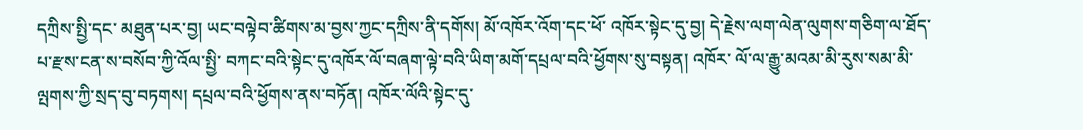དཀྲིས་སྤྱི་དང་ མཐུན་པར་བྱ། ཡང་བལྟེབ་ཚིགས་མ་བྱས་ཀྱང་དཀྲིས་ནི་དགོས། མོ་འཁོར་འོག་དང་ཕོ་ འཁོར་སྟེང་དུ་བྱ། དེ་རྗེས་ལག་ལེན་ལུགས་གཅིག་ལ་ཐོད་པ་རྫས་ངན་ས་བསོབ་ཀྱི་འོལ་སྤྱི་ བཀང་བའི་སྟེང་དུ་འཁོར་ལོ་བཞག་ལྟེ་བའི་ཡིག་མགོ་དཔྲལ་བའི་ཕྱོགས་སུ་བསྟན། འཁོར་ ལོ་ལ་རྒྱུ་མའམ་མི་རུས་སམ་མི་ལྤགས་ཀྱི་སྲད་བུ་བཏགས། དཔྲལ་བའི་ཕྱོགས་ནས་བཏོན། འཁོར་ལོའི་སྟེང་དུ་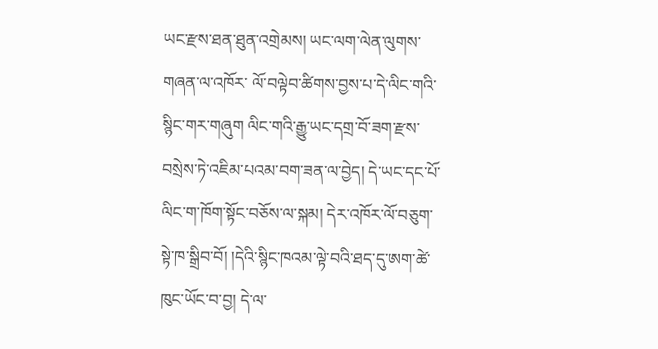ཡང་རྫས་ཐན་ཐུན་འགྲེམས། ཡང་ལག་ལེན་ལུགས་གཞན་ལ་འཁོར་ ལོ་བལྟེབ་ཚིགས་བྱས་པ་དེ་ལིང་གའི་སྙིང་གར་གཞུག ལིང་གའི་རྒྱུ་ཡང་དགྲ་བོ་ཟག་རྫས་ བསྲེས་ཏེ་འཇིམ་པའམ་བག་ཟན་ལ་བྱེད། དེ་ཡང་དང་པོ་ལིང་ག་ཁོག་སྟོང་བཅོས་ལ་སྐམ། དེར་འཁོར་ལོ་བཅུག་སྟེ་ཁ་སྒྲིབ་བོ། །དེའི་སྙིང་ཁའམ་ལྟེ་བའི་ཐད་དུ་ཨག་ཚེ་ཁུང་ཡོང་བ་བྱ། དེ་ལ་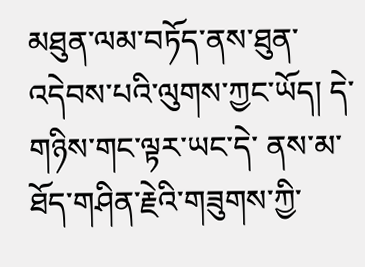མཐུན་ལམ་བཏོད་ནས་ཐུན་འདེབས་པའི་ལུགས་ཀྱང་ཡོད། དེ་གཉིས་གང་ལྟར་ཡང་དེ་ ནས་མ་ཐོད་གཤིན་རྗེའི་གཟུགས་ཀྱི་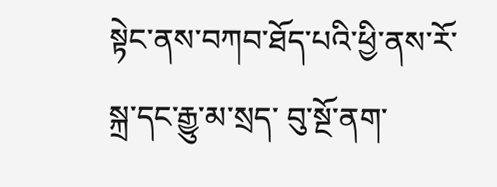སྟེང་ནས་བཀབ་ཐོད་པའི་ཕྱི་ནས་རོ་སྐྲ་དང་རྒྱུ་མ་སྲད་ བུ་སྔོ་ནག་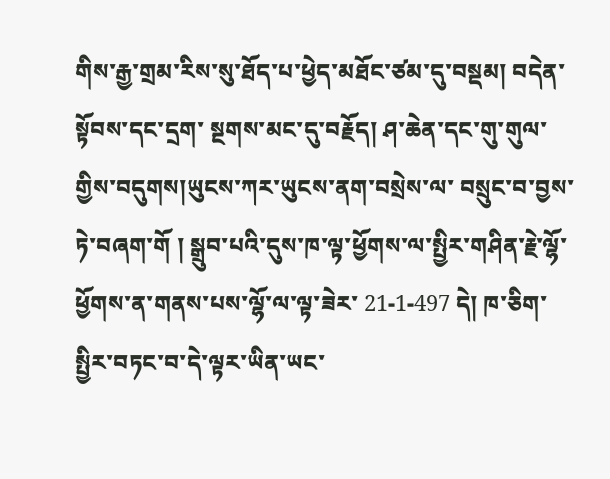གིས་རྒྱ་གྲམ་རིས་སུ་ཐོད་པ་ཕྱེད་མཐོང་ཙམ་དུ་བསྡམ། བདེན་སྟོབས་དང་དྲག་ སྔགས་མང་དུ་བརྗོད། ཤ་ཆེན་དང་གུ་གུལ་གྱིས་བདུགས།ཡུངས་ཀར་ཡུངས་ནག་བསྲེས་ལ་ བསྲུང་བ་བྱས་ཏེ་བཞག་གོ ། སྒྲུབ་པའི་དུས་ཁ་ལྟ་ཕྱོགས་ལ་སྤྱིར་གཤིན་རྗེ་ལྷོ་ཕྱོགས་ན་གནས་པས་ལྷོ་ལ་ལྟ་ཟེར་ 21-1-497 དེ། ཁ་ཅིག་སྤྱིར་བཏང་བ་དེ་ལྟར་ཡིན་ཡང་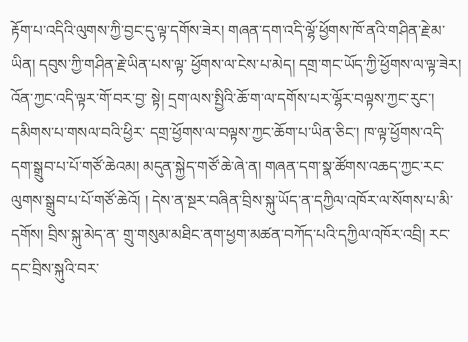རྟོག་པ་འདིའི་ལུགས་ཀྱི་བྱང་དུ་ལྟ་དགོས་ཟེར། གཞན་དག་འདི་ལྷོ་ཕྱོགས་ཁོ་ནའི་གཤིན་རྗེ་མ་ཡིན། དབུས་ཀྱི་གཤིན་རྗེ་ཡིན་པས་ལྟ་ ཕྱོགས་ལ་ངེས་པ་མེད། དགྲ་གང་ཡོད་ཀྱི་ཕྱོགས་ལ་ལྟ་ཟེར། འོན་ཀྱང་འདི་ལྟར་གོ་བར་བྱ་ སྟེ། དྲག་ལས་སྤྱིའི་ཆོ་ག་ལ་དགོས་པར་ལྷོར་བལྟས་ཀྱང་རུང་། དམིགས་པ་གསལ་བའི་ཕྱིར་ དགྲ་ཕྱོགས་ལ་བལྟས་ཀྱང་ཆོག་པ་ཡིན་ཅིང་། ཁ་ལྟ་ཕྱོགས་འདི་དག་སྒྲུབ་པ་པོ་གཙོ་ཆེའམ། མདུན་སྐྱེད་གཙོ་ཆེ་ཞེ་ན། གཞན་དག་སྣ་ཚོགས་འཆད་ཀྱང་རང་ལུགས་སྒྲུབ་པ་པོ་གཙོ་ཆེའོ། ། དེས་ན་སྔར་བཞིན་བྲིས་སྐུ་ཡོད་ན་དཀྱིལ་འཁོར་ལ་སོགས་པ་མི་དགོས། བྲིས་སྐུ་མེད་ན་ གྲུ་གསུམ་མཐིང་ནག་ཕྱག་མཚན་བཀོད་པའི་དཀྱིལ་འཁོར་འབྲི། རང་དང་བྲིས་སྐུའི་བར་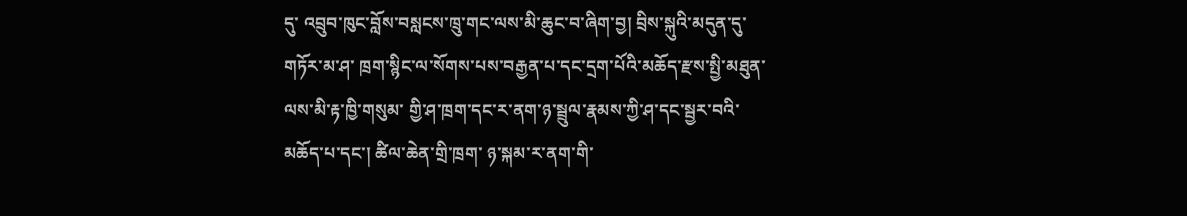དུ་ འབྲུབ་ཁུང་བློས་བསླངས་ཁྲུ་གང་ལས་མི་ཆུང་བ་ཞིག་བྱ། བྲིས་སྐུའི་མདུན་དུ་གཏོར་མ་ཤ་ ཁྲག་སྙིང་ལ་སོགས་པས་བརྒྱན་པ་དང་དྲག་པོའི་མཆོད་རྫས་སྤྱི་མཐུན་ལས་མི་རྟ་ཁྱི་གསུམ་ གྱི་ཤ་ཁྲག་དང་ར་ནག་ཉ་སྦྲུལ་རྣམས་ཀྱི་ཤ་དང་སྦྱར་བའི་མཆོད་པ་དང་། ཚིལ་ཆེན་གྲི་ཁྲག་ ཉ་སྐམ་ར་ནག་གི་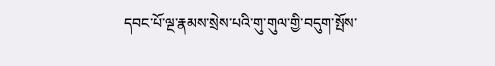དབང་པོ་ལྔ་རྣམས་སྲེས་པའི་གུ་གུལ་གྱི་བདུག་སྤོས་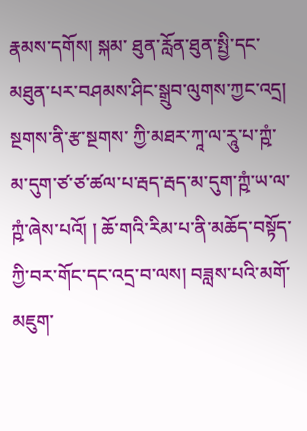རྣམས་དགོས། སྐམ་ ཐུན་རློན་ཐུན་སྤྱི་དང་མཐུན་པར་བཤམས་ཤིང་སྒྲུབ་ལུགས་ཀྱང་འདྲ། སྔགས་ནི་རྩ་སྔགས་ ཀྱི་མཐར་ཀཱ་ལ་རཱུ་པ་ཀྵཾ་མ་དུག་ཙ་ཙ་ཚལ་པ་རྦད་རྦད་མ་དུག་ཀྵཾ་ཡ་ལ་ཀྵཾ་ཞེས་པའོ། ། ཆོ་གའི་རིམ་པ་ནི་མཆོད་བསྟོད་ཀྱི་བར་གོང་དང་འདྲ་བ་ལས། བཟླས་པའི་མགོ་མཇུག་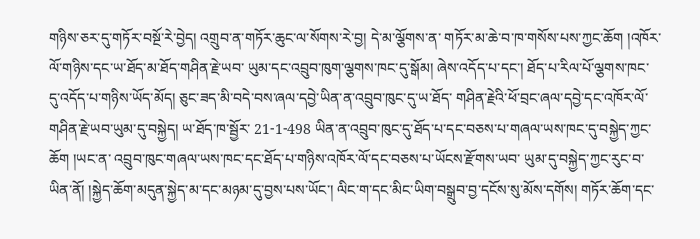གཉིས་ཅར་དུ་གཏོར་བསྔོ་རེ་བྱེད། འགྲུབ་ན་གཏོར་ཆུང་ལ་སོགས་རེ་བྱ། དེ་མ་ལྕོགས་ན་ གཏོར་མ་ཆེ་བ་ཁ་གསོས་པས་ཀྱང་ཆོག །འཁོར་ལོ་གཉིས་དང་ཡ་ཐོད་མ་ཐོད་གཤིན་རྗེ་ཡབ་ ཡུམ་དང་འབྲུབ་ཁུག་ལྕགས་ཁང་དུ་སྒོམ། ཞེས་འདོད་པ་དང་། ཐོད་པ་རིལ་པོ་ལྕགས་ཁང་ དུ་འདོད་པ་གཉིས་ཡོད་མོད། ཅུང་ཟད་མི་བདེ་བས་ཞལ་དབྱེ་ཡིན་ན་འབྲུབ་ཁུང་དུ་ཡ་ཐོད་ གཤིན་རྗེའི་ཕོ་བྲང་ཞལ་དབྱེ་དང་འཁོར་ལོ་གཤིན་རྗེ་ཡབ་ཡུམ་དུ་བསྐྱེད། ཡ་ཐོད་ཁ་སྦྱོར་ 21-1-498 ཡིན་ན་འབྲུབ་ཁུང་དུ་ཐོད་པ་དང་བཅས་པ་གཞལ་ཡས་ཁང་དུ་བསྐྱེད་ཀྱང་ཆོག །ཡང་ན་ འབྲུབ་ཁུང་གཞལ་ཡས་ཁང་དང་ཐོད་པ་གཉིས་འཁོར་ལོ་དང་བཅས་པ་ཡོངས་རྫོགས་ཡབ་ ཡུམ་དུ་བསྐྱེད་ཀྱང་རུང་བ་ཡིན་ནོ། །སྐྱེད་ཆོག་མདུན་སྐྱེད་མ་དང་མཉམ་དུ་བྱས་པས་ཡོང་། ལིང་ག་དང་མིང་ཡིག་བསྒྲུབ་བྱ་དངོས་སུ་མོས་དགོས། གཏོར་ཆོག་དང་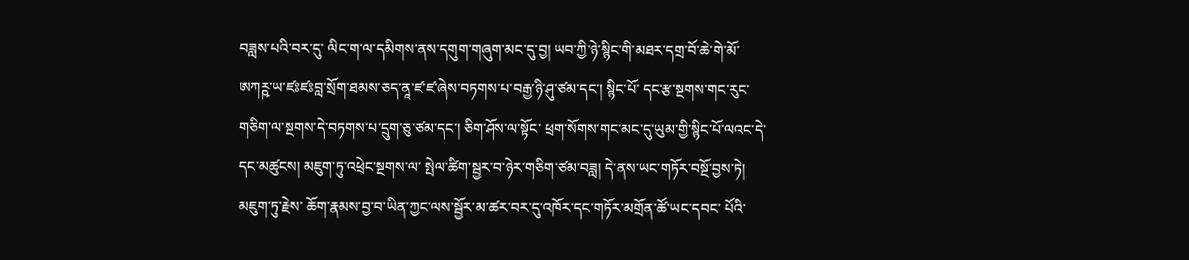བཟླས་པའི་བར་དུ་ ལིང་ག་ལ་དམིགས་ནས་དགུག་གཞུག་མང་དུ་བྱ། ཡབ་ཀྱི་ཉེ་སྙིང་གི་མཐར་དགྲ་བོ་ཆེ་གེ་མོ་ ཨཀཪྵ་ཡ་ཛཿཛཿབླ་སྲོག་ཐམས་ཅད་ནཱ་ཛ་ཛ་ཞེས་བཏགས་པ་བརྒྱ་ཉི་ཤུ་ཙམ་དང་། སྙིང་པོ་ དང་རྩ་སྔགས་གང་རུང་གཅིག་ལ་སྔགས་དེ་བཏགས་པ་དྲུག་ཅུ་ཙམ་དང་། ཅིག་ཤོས་ལ་སྟོང་ ཕྲག་སོགས་གང་མང་དུ་ཡུམ་གྱི་སྙིང་པོ་ལའང་དེ་དང་མཚུངས། མཇུག་ཏུ་འཕྲེང་སྔགས་ལ་ སྤེལ་ཚིག་སྦྱར་བ་ཉེར་གཅིག་ཙམ་བཟླ། དེ་ནས་ཡང་གཏོར་བསྔོ་བྱས་ཏེ། མཇུག་ཏུ་རྗེས་ ཆོག་རྣམས་བྱ་བ་ཡིན་ཀྱང་ལས་སྦྱོར་མ་ཚར་བར་དུ་འཁོར་དང་གཏོར་མགྲོན་ཚོ་ཡང་དབང་ པོའི་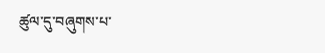ཚུལ་དུ་བཞུགས་པ་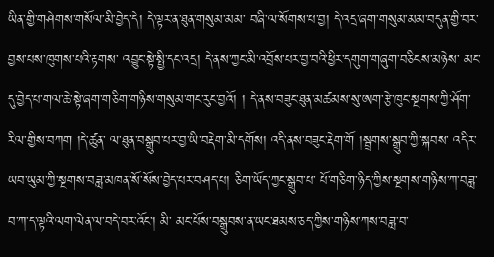ཡིན་གྱི་གཤེགས་གསོལ་མི་བྱེད་དེ། དེ་ལྟར་ན་ཐུན་གསུམ་མམ་ བཞི་ལ་སོགས་པ་བྱ། དེ་འདྲ་ཞག་གསུམ་མམ་བདུན་གྱི་བར་བྱས་པས་ཁུགས་པའི་རྟགས་ འབྱུང་སྟེ་སྤྱི་དང་འདྲ། དེ་ནས་ཀྱང་མི་འབྲོས་པར་བྱ་བའི་ཕྱིར་དགུག་གཞུག་བཅིངས་མཉེས་ མང་དུ་བྱེད་པ་གལ་ཆེ་སྟེ་ཞག་གཅིག་གཉིས་གསུམ་གང་རུང་བྱའོ། ། དེ་ནས་བཟུང་ཐུན་མཚམས་སུ་ཨག་རྩེ་ཁུང་སྔགས་ཀྱི་ཤོག་རིལ་གྱིས་བཀག །དེ་ཚུན་ ལ་ཐུན་བསྒྲུབ་པར་བྱ་ཡི་བརྡེག་མི་དགོས། འདི་ནས་བཟུང་རྡེག་གོ །སྦྲགས་སྒྲུབ་ཀྱི་སྐབས་ འདིར་ཡབ་ཡུམ་ཀྱི་སྔགས་བཟླ་མཁན་སོ་སོས་བྱེད་པར་བཤད་པ། ཅིག་ཡོད་ཀྱང་སྒྲུབ་པ་ པོ་གཅིག་ཉིད་ཀྱིས་སྔགས་གཉིས་ཀ་བཟླ་བ་ཀ་ད་ལྟའི་ལག་ལེན་ལ་བདེ་བར་འོང་། མི་ མང་པོས་བསྒྲུབས་ན་ཡང་ཐམས་ཅད་ཀྱིས་གཉིས་ཀས་བཟླ་བ་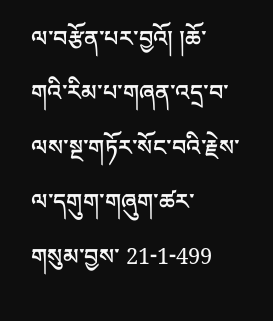ལ་བརྩོན་པར་བྱའོ། །ཆོ་ གའི་རིམ་པ་གཞན་འདྲ་བ་ལས་སྔ་གཏོར་སོང་བའི་རྗེས་ལ་དགུག་གཞུག་ཚར་གསུམ་བྱས་ 21-1-499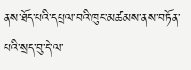ནས་ཐོད་པའི་དཔྲལ་བའི་ཁུང་མཚམས་ནས་བཏོན་པའི་སྲད་བུ་དེ་ལ་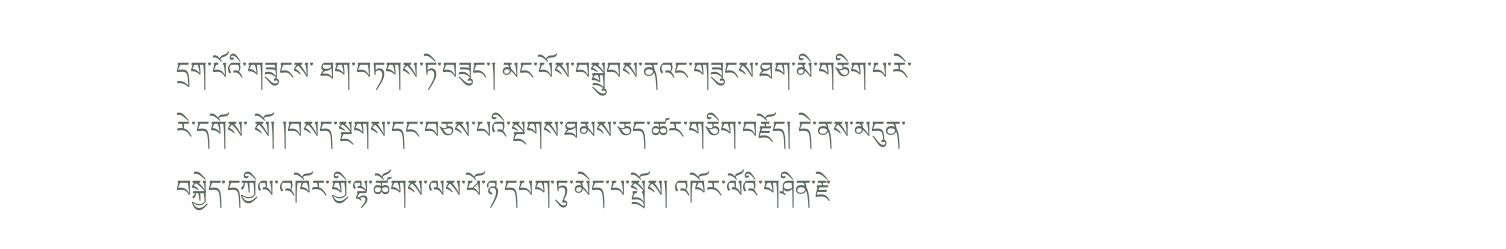དྲག་པོའི་གཟུངས་ ཐག་བཏགས་ཏེ་བཟུང་། མང་པོས་བསྒྲུབས་ནའང་གཟུངས་ཐག་མི་གཅིག་པ་རེ་རེ་དགོས་ སོ། །བསད་སྔགས་དང་བཅས་པའི་སྔགས་ཐམས་ཅད་ཚར་གཅིག་བརྗོད། དེ་ནས་མདུན་ བསྐྱེད་དཀྱིལ་འཁོར་གྱི་ལྷ་ཚོགས་ལས་ཕོ་ཉ་དཔག་ཏུ་མེད་པ་སྤྲོས། འཁོར་ལོའི་གཤིན་རྗེ་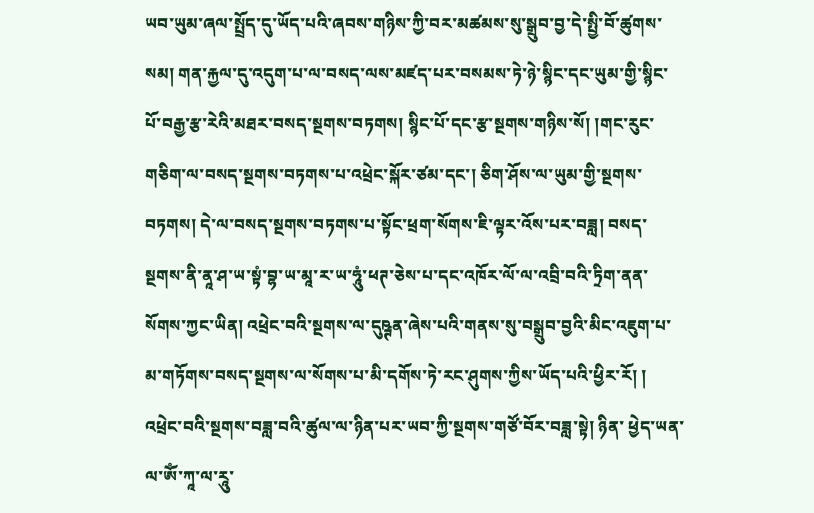ཡབ་ཡུམ་ཞལ་སྤྲོད་དུ་ཡོད་པའི་ཞབས་གཉིས་ཀྱི་བར་མཚམས་སུ་སྒྲུབ་བྱ་དེ་སྤྱི་བོ་ཚུགས་ སམ། གན་རྐྱལ་དུ་འདུག་པ་ལ་བསད་ལས་མཛད་པར་བསམས་ཏེ་ཉེ་སྙིང་དང་ཡུམ་གྱི་སྙིང་ པོ་བརྒྱ་རྩ་རེའི་མཐར་བསད་སྔགས་བཏགས། སྙིང་པོ་དང་རྩ་སྔགས་གཉིས་སོ། །གང་རུང་ གཅིག་ལ་བསད་སྔགས་བཏགས་པ་འཕྲེང་སྐོར་ཙམ་དང་། ཅིག་ཤོས་ལ་ཡུམ་གྱི་སྔགས་ བཏགས། དེ་ལ་བསད་སྔགས་བཏགས་པ་སྟོང་ཕྲག་སོགས་ཇི་ལྟར་འོས་པར་བཟླ། བསད་ སྔགས་ནི་ནཱ་ཤ་ཡ་སྟཾ་བྷ་ཡ་མཱ་ར་ཡ་ཧཱུཾ་ཕཊ་ཅེས་པ་དང་འཁོར་ལོ་ལ་འབྲི་བའི་ཏྲིག་ནན་ སོགས་ཀྱང་ཡིན། འཕྲེང་བའི་སྔགས་ལ་དུཥྚན་ཞེས་པའི་གནས་སུ་བསྒྲུབ་བྱའི་མིང་འཇུག་པ་ མ་གཏོགས་བསད་སྔགས་ལ་སོགས་པ་མི་དགོས་ཏེ་རང་ཤུགས་ཀྱིས་ཡོད་པའི་ཕྱིར་རོ། ། འཕྲེང་བའི་སྔགས་བཟླ་བའི་ཚུལ་ལ་ཉིན་པར་ཡབ་ཀྱི་སྔགས་གཙོ་བོར་བཟླ་སྟེ། ཉིན་ ཕྱེད་ཡན་ལ་ༀ་ཀཱ་ལ་རཱུ་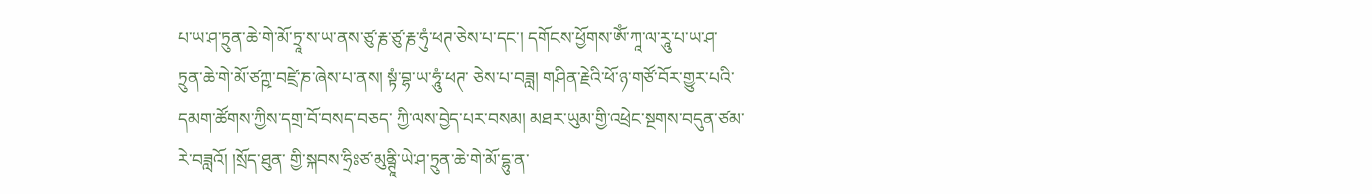པ་ཡ་ཤ་ཏྲུན་ཆེ་གེ་མོ་ཏྲཱ་ས་ཡ་ནས་ཙུ་རྞ་ཙུ་རྞ་ཧུཾ་ཕཊ་ཅེས་པ་དང་། དགོངས་ཕྱོགས་ༀ་ཀཱ་ལ་རཱུ་པ་ཡ་ཤ་ཏྲུན་ཆེ་གེ་མོ་ཙཀྵ་བཛྲེ་ཎ་ཞེས་པ་ནས། སྟཾ་བྷ་ཡ་ཧཱུཾ་ཕཊ་ ཅེས་པ་བཟླ། གཤིན་རྗེའི་ཕོ་ཉ་གཙོ་བོར་གྱུར་པའི་དམག་ཚོགས་ཀྱིས་དགྲ་བོ་བསད་བཅད་ ཀྱི་ལས་བྱེད་པར་བསམ། མཐར་ཡུམ་གྱི་འཕྲེང་སྔགས་བདུན་ཙམ་རེ་བཟླའོ། །སྲོད་ཐུན་ གྱི་སྐབས་ཧྲིཿཙ་མུནྚཱི་ཡེ་ཤ་ཏྲུན་ཆེ་གེ་མོ་དྷུ་ན་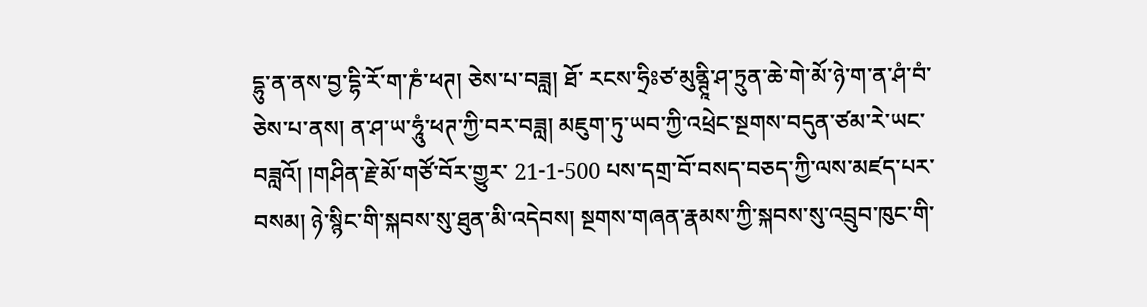དྷུ་ན་ནས་བྱ་དྷི་རོ་ག་ཎཾ་ཕཊ། ཅེས་པ་བཟླ། ཐོ་ རངས་ཧྲིཿཙ་མུནྚཱི་ཤ་ཏྲུན་ཆེ་གེ་མོ་ཉེ་ག་ན་ཤཾ་བཾ་ཅེས་པ་ནས། ན་ཤ་ཡ་ཧཱུཾ་ཕཊ་ཀྱི་བར་བཟླ། མཇུག་ཏུ་ཡབ་ཀྱི་འཕྲེང་སྔགས་བདུན་ཙམ་རེ་ཡང་བཟླའོ། །གཤིན་རྗེ་མོ་གཙོ་བོར་གྱུར་ 21-1-500 པས་དགྲ་བོ་བསད་བཅད་ཀྱི་ལས་མཛད་པར་བསམ། ཉེ་སྙིང་གི་སྐབས་སུ་ཐུན་མི་འདེབས། སྔགས་གཞན་རྣམས་ཀྱི་སྐབས་སུ་འབྲུབ་ཁུང་གི་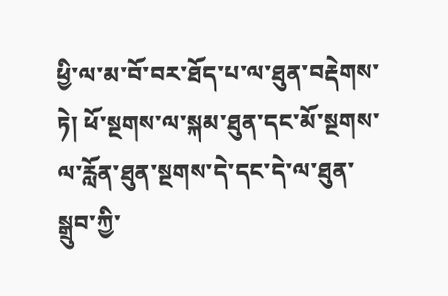ཕྱི་ལ་མ་བོ་བར་ཐོད་པ་ལ་ཐུན་བརྡེགས་ཏེ། ཕོ་སྔགས་ལ་སྐམ་ཐུན་དང་མོ་སྔགས་ལ་རློན་ཐུན་སྔགས་དེ་དང་དེ་ལ་ཐུན་སྒྲུབ་ཀྱི་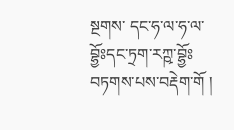སྔགས་ དང་ཧ་ལ་ཧ་ལ་བྷྱོཿདང་ཏྲག་རཀྵ་བྷྱོཿབཏགས་པས་བརྡེག་གོ །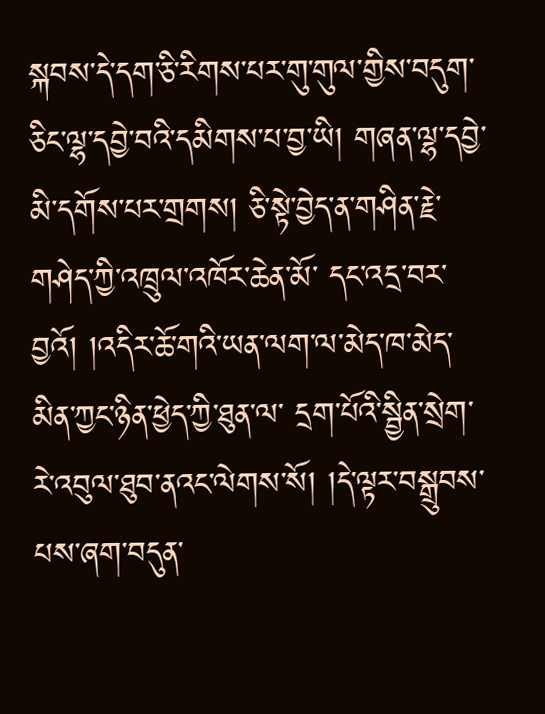སྐབས་དེ་དག་ཅི་རིགས་པར་གུ་གུལ་གྱིས་བདུག་ཅིང་ལྷ་དབྱེ་བའི་དམིགས་པ་བྱ་ཡི། གཞན་ལྷ་དབྱེ་མི་དགོས་པར་གྲགས། ཅི་སྟེ་བྱེད་ན་གཤིན་རྗེ་གཤེད་ཀྱི་འཁྲུལ་འཁོར་ཆེན་མོ་ དང་འདྲ་བར་བྱའོ། །འདིར་ཆོ་གའི་ཡན་ལག་ལ་མེད་ཁ་མེད་མིན་ཀྱང་ཉིན་ཕྱེད་ཀྱི་ཐུན་ལ་ དྲག་པོའི་སྦྱིན་སྲེག་རེ་འབུལ་ཐུབ་ནའང་ལེགས་སོ། །དེ་ལྟར་བསྒྲུབས་པས་ཞག་བདུན་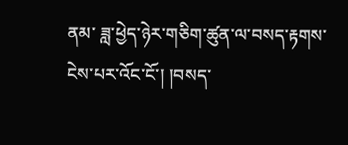ནམ་ ཟླ་ཕྱེད་ཉེར་གཅིག་ཚུན་ལ་བསད་རྟགས་ངེས་པར་འོང་ངོ་། །བསད་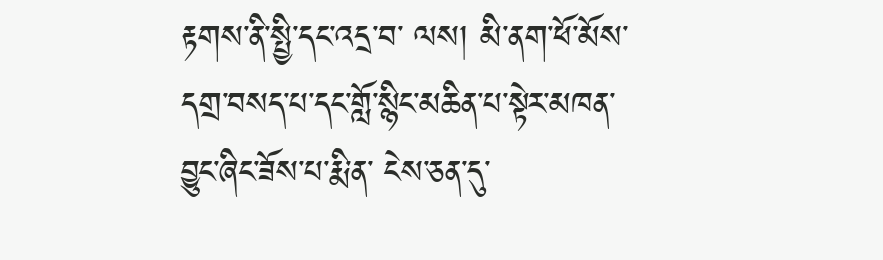རྟགས་ནི་སྤྱི་དང་འདྲ་བ་ ལས། མི་ནག་ཕོ་མོས་དགྲ་བསད་པ་དང་གློ་སྙིང་མཆིན་པ་སྟེར་མཁན་བྱུང་ཞིང་ཟོས་པ་རྨི་ན་ ངེས་ཅན་དུ་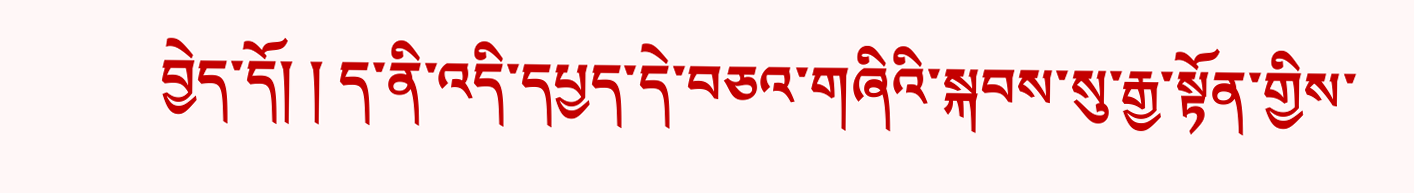བྱེད་དོ། ། ད་ནི་འདི་དཔྱད་དེ་བཅའ་གཞིའི་སྐབས་སུ་རྒྱ་སྟོན་གྱིས་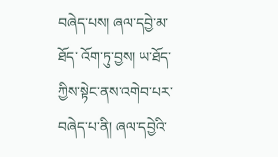བཞེད་པས། ཞལ་དབྱེ་མ་ཐོད་ འོག་ཏུ་བྱས། ཡ་ཐོད་ཀྱིས་སྟེང་ནས་འགེབ་པར་བཞེད་པ་ནི། ཞལ་དབྱེའི་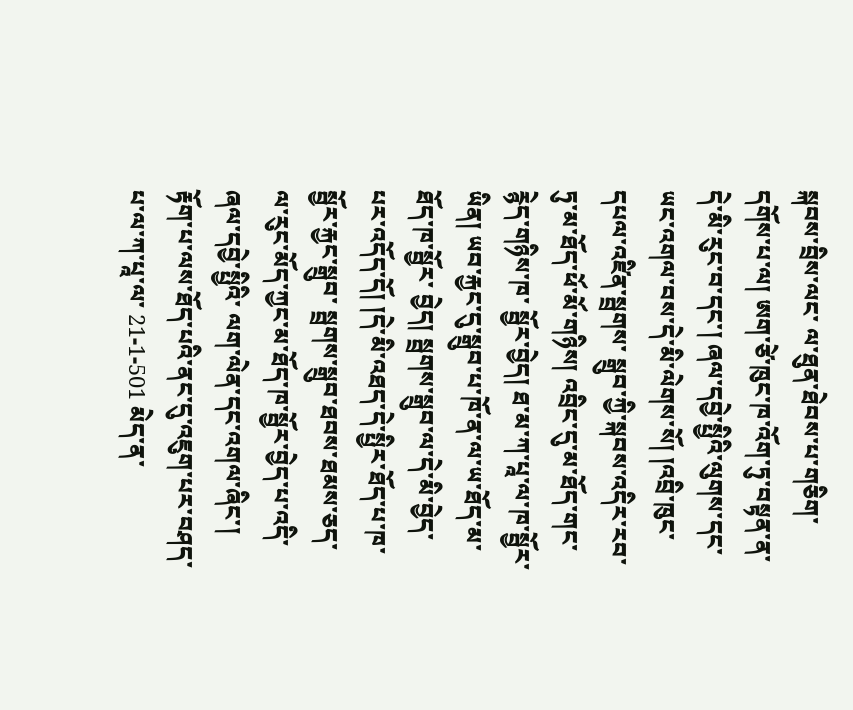སྐབས་བྲིས་ལང་ ལ་ཐུན་ཐེབས་པ་གཅིག་དགོས་པ་ལ། ཨག་ཙེ་ཁུང་ཁ་འོག་ཏུ་བསྟན་ན་དེ་མི་རུང་བ་དང་། ཞལ་དབྱེ་སྤྱིའི་ལུགས་དང་ཡང་འགལ་བས་དེ་མི་ལེགས་སོ། །འབྲི་ཁུང་དཔལ་འཛིན་སྦྲགས་ སྒྲུབ་ཀྱི་སྐབས་འདིར་རབ་ཏུ་མ་ཐོད་ཕོ་མོ་གཉིས། འབྲིང་དུ་མ་ཐོད་གང་རྙེད་གཉིས་ཁ་ སྦྱོར་བྱེད། ཐ་མ་ཀ་པཱ་ལ་ཁ་སྦྱོར་ཡིན། ཡབ་རྐྱང་དུ་སྒྲུབ་པ་ཁོ་ན་ལ་ཡ་ཐོད་མ་ཐོད་ཁ་སྦྱོར་ བྱེད། སྦྲགས་སྒྲུབ་ལ་དེ་མི་བྱེད་པར་འདོད་དོ། །དེ་མི་འཐད་དེ་སྤྱིར་ཐོད་པ་ཁ་སྦྱོར་རྐྱང་སྒྲུབ་ སྦྲགས་སྒྲུབ་ཐབས་ཐམས་ཅད་ལ་རུང་མོད་ཀྱང་མ་ཐོད་ཁ་སྦྱོར་བྱེད་པ་འདི་ཞལ་དབྱེ་སྤྱིའི་ ལག་ལེན་དང་འགལ་ཞིང་། རྟོག་པ་ལས་ཐོད་པའི་ནང་དུ་འཇུག་པར་བཤད་པ་ལ་ཀ་པཱ་ལ་ 21-1-501 མེད་ན་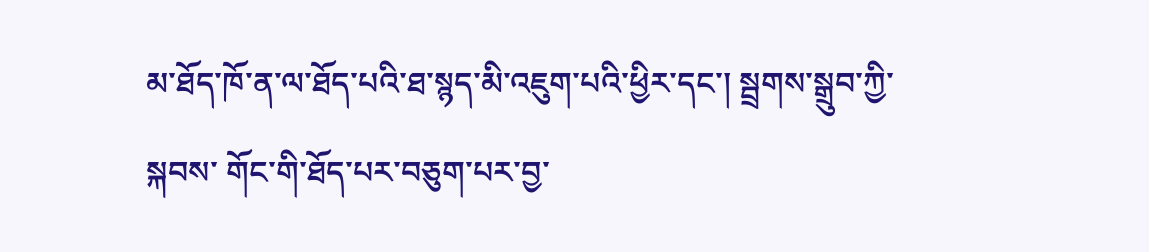མ་ཐོད་ཁོ་ན་ལ་ཐོད་པའི་ཐ་སྙད་མི་འཇུག་པའི་ཕྱིར་དང་། སྦྲགས་སྒྲུབ་ཀྱི་སྐབས་ གོང་གི་ཐོད་པར་བཅུག་པར་བྱ་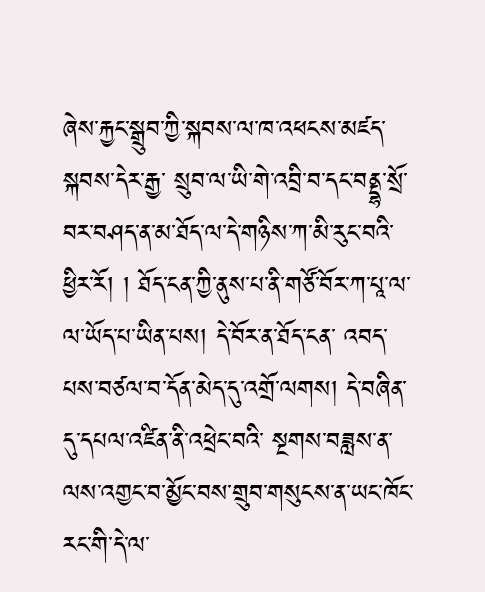ཞེས་རྐྱང་སྒྲུབ་ཀྱི་སྐབས་ལ་ཁ་འཕངས་མཛད་སྐབས་དེར་རྒྱ་ སྲུབ་ལ་ཡི་གེ་འབྲི་བ་དང་བནྡྷ་སྲོ་བར་བཤད་ན་མ་ཐོད་ལ་དེ་གཉིས་ཀ་མི་རུང་བའི་ཕྱིར་རོ། ། ཐོད་ངན་ཀྱི་ནུས་པ་ནི་གཙོ་བོར་ཀ་པཱ་ལ་ལ་ཡོད་པ་ཡིན་པས། དེ་བོར་ན་ཐོད་ངན་ འབད་པས་བཙལ་བ་དོན་མེད་དུ་འགྲོ་ལགས། དེ་བཞིན་དུ་དཔལ་འཛིན་ནི་འཕྲེང་བའི་ སྔགས་བཟླས་ན་ལས་འགྱང་བ་མྱོང་བས་གྲུབ་གསུངས་ན་ཡང་ཁོང་རང་གི་དེ་ལ་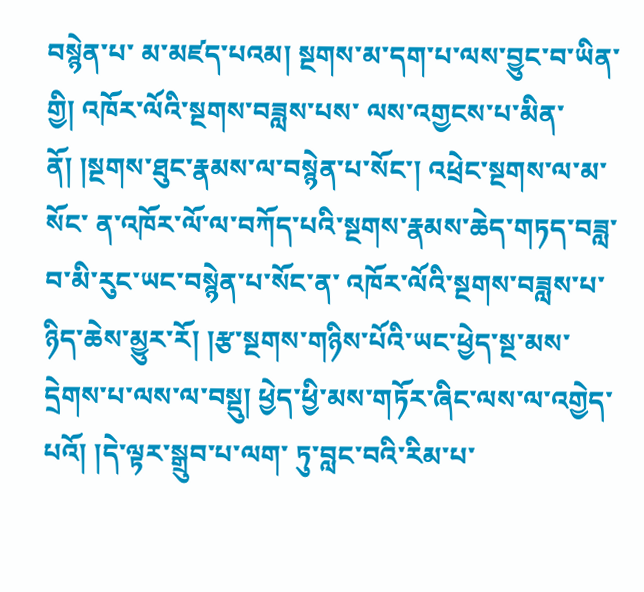བསྙེན་པ་ མ་མཛད་པའམ། སྔགས་མ་དག་པ་ལས་བྱུང་བ་ཡིན་གྱི། འཁོར་ལོའི་སྔགས་བཟླས་པས་ ལས་འགྱངས་པ་མིན་ནོ། །སྔགས་ཐུང་རྣམས་ལ་བསྙེན་པ་སོང་། འཕྲེང་སྔགས་ལ་མ་སོང་ ན་འཁོར་ལོ་ལ་བཀོད་པའི་སྔགས་རྣམས་ཆེད་གཏད་བཟླ་བ་མི་རུང་ཡང་བསྙེན་པ་སོང་ན་ འཁོར་ལོའི་སྔགས་བཟླས་པ་ཉིད་ཆེས་མྱུར་རོ། །རྩ་སྔགས་གཉིས་པོའི་ཡང་ཕྱེད་སྔ་མས་ དྲེགས་པ་ལས་ལ་བསྡུ། ཕྱེད་ཕྱི་མས་གཏོར་ཞིང་ལས་ལ་འགྱེད་པའོ། །དེ་ལྟར་སྒྲུབ་པ་ལག་ ཏུ་བླང་བའི་རིམ་པ་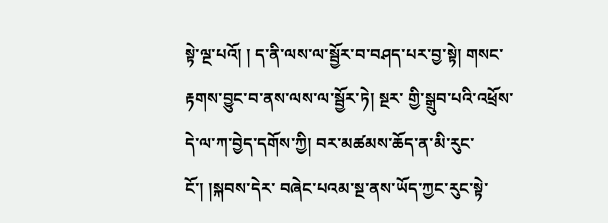སྟེ་ལྔ་པའོ། ། ད་ནི་ལས་ལ་སྦྱོར་བ་བཤད་པར་བྱ་སྟེ། གསང་རྟགས་བྱུང་བ་ནས་ལས་ལ་སྦྱོར་ཏེ། སྔར་ གྱི་སྒྲུབ་པའི་འཕྲོས་དེ་ལ་ཀ་བྱེད་དགོས་ཀྱི། བར་མཚམས་ཆོད་ན་མི་རུང་ངོ་། །སྐབས་དེར་ བཞེང་པའམ་སྔ་ནས་ཡོད་ཀྱང་རུང་སྟེ་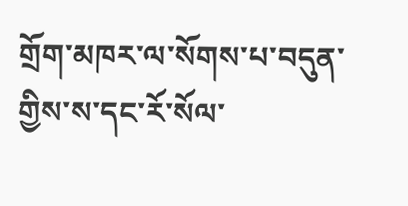གྲོག་མཁར་ལ་སོགས་པ་བདུན་གྱིས་ས་དང་རོ་སོལ་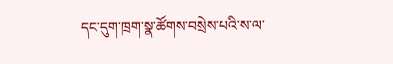དང་དུག་ཁྲག་སྣ་ཚོགས་བསྲེས་པའི་ས་ལ་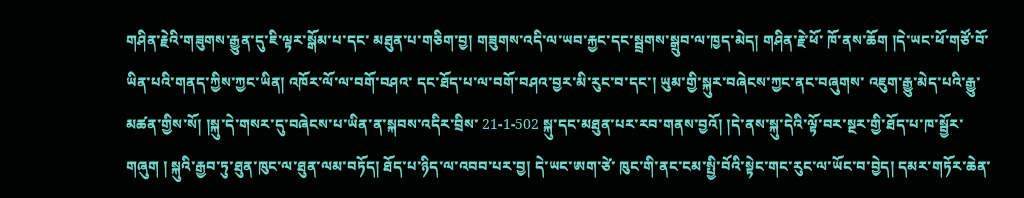གཤིན་རྗེའི་གཟུགས་རྒྱུན་དུ་ཇི་ལྟར་སྒོམ་པ་དང་ མཐུན་པ་གཅིག་བྱ། གཟུགས་འདི་ལ་ཡབ་རྐྱང་དང་སྦྲགས་སྒྲུབ་ལ་ཁྱད་མེད། གཤིན་རྗེ་ཕོ་ ཁོ་ནས་ཆོག །དེ་ཡང་ཕོ་གཙོ་བོ་ཡིན་པའི་གནད་ཀྱིས་ཀྱང་ཡིན། འཁོར་ལོ་ལ་བགོ་བཤའ་ དང་ཐོད་པ་ལ་བགོ་བཤའ་བྱར་མི་རུང་བ་དང་། ཡུམ་གྱི་སྐུར་བཞེངས་ཀྱང་ནང་བཞུགས་ འཇུག་རྒྱུ་མེད་པའི་རྒྱུ་མཚན་གྱིས་སོ། །སྐུ་དེ་གསར་དུ་བཞེངས་པ་ཡིན་ན་སྐབས་འདིར་བྲིས་ 21-1-502 སྐུ་དང་མཐུན་པར་རབ་གནས་བྱའོ། །དེ་ནས་སྐུ་དེའི་ལྟོ་བར་སྔར་གྱི་ཐོད་པ་ཁ་སྦྱོར་གཞུག ། སྐུའི་རྒྱབ་ཏུ་ཐུན་ཁུང་ལ་ཐུན་ལམ་བཏོད། ཐོད་པ་ཉིད་ལ་འབབ་པར་བྱ། དེ་ཡང་ཨག་ཙེ་ ཁུང་གི་ནང་ངམ་སྤྱི་བོའི་སྟེང་གང་རུང་ལ་ཡོང་བ་བྱེད། དམར་གཏོར་ཆེན་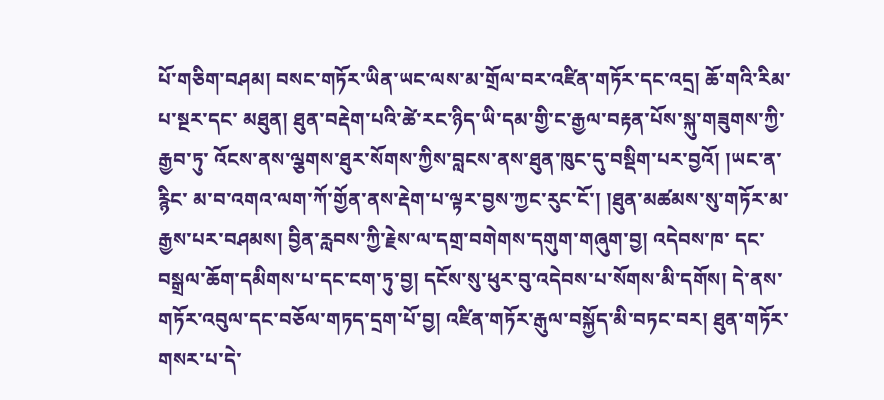པོ་གཅིག་བཤམ། བསང་གཏོར་ཡིན་ཡང་ལས་མ་གྲོལ་བར་འཛིན་གཏོར་དང་འདྲ། ཆོ་གའི་རིམ་པ་སྔར་དང་ མཐུན། ཐུན་བརྡེག་པའི་ཚེ་རང་ཉིད་ཡི་དམ་གྱི་ང་རྒྱལ་བརྟན་པོས་སྐུ་གཟུགས་ཀྱི་རྒྱབ་ཏུ་ འོངས་ནས་ལྕགས་ཐུར་སོགས་ཀྱིས་བླངས་ནས་ཐུན་ཁུང་དུ་བསྡིག་པར་བྱའོ། །ཡང་ན་རྙིང་ མ་བ་འགའ་ལག་ཀོ་གྱོན་ནས་རྡེག་པ་ལྟར་བྱས་ཀྱང་རུང་ངོ་། །ཐུན་མཚམས་སུ་གཏོར་མ་ རྒྱས་པར་བཤམས། བྱིན་རླབས་ཀྱི་རྗེས་ལ་དགྲ་བགེགས་དགུག་གཞུག་བྱ། འདེབས་ཁ་ དང་བསྒྲལ་ཆོག་དམིགས་པ་དང་ངག་ཏུ་བྱ། དངོས་སུ་ཕུར་བུ་འདེབས་པ་སོགས་མི་དགོས། དེ་ནས་གཏོར་འབུལ་དང་བཅོལ་གཏད་དྲག་པོ་བྱ། འཛིན་གཏོར་རྒུལ་བསྐྱོད་མི་བཏང་བར། ཐུན་གཏོར་གསར་པ་དེ་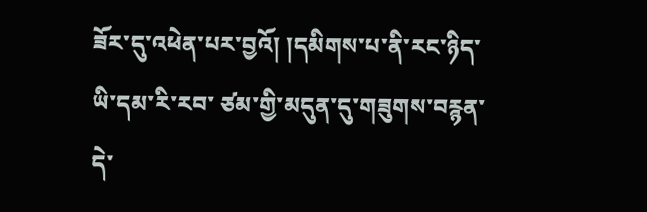ཟོར་དུ་འཕེན་པར་བྱའོ། །དམིགས་པ་ནི་རང་ཉིད་ཡི་དམ་རི་རབ་ ཙམ་གྱི་མདུན་དུ་གཟུགས་བརྙན་དེ་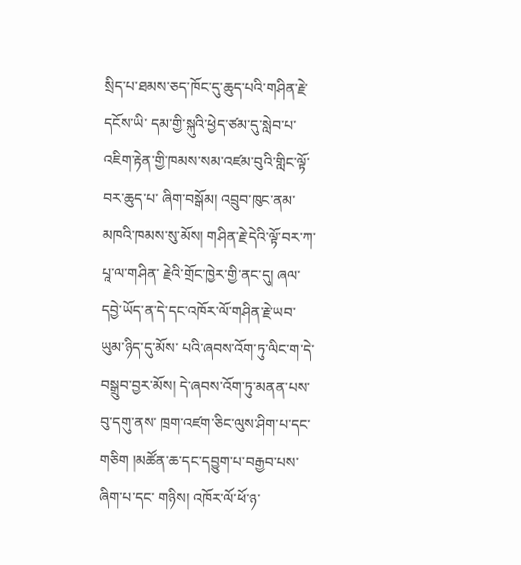སྲིད་པ་ཐམས་ཅད་ཁོང་དུ་ཆུད་པའི་གཤིན་རྗེ་དངོས་ཡི་ དམ་གྱི་སྐུའི་ཕྱེད་ཙམ་དུ་སླེབ་པ་འཇིག་རྟེན་གྱི་ཁམས་སམ་འཛམ་བུའི་གླིང་ལྟོ་བར་ཆུད་པ་ ཞིག་བསྒོམ། འབྲུབ་ཁུང་ནམ་མཁའི་ཁམས་སུ་མོས། གཤིན་རྗེ་དེའི་ལྟོ་བར་ཀ་པཱ་ལ་གཤིན་ རྗེའི་གྲོང་ཁྱེར་གྱི་ནང་དུ། ཞལ་དབྱེ་ཡོད་ན་དེ་དང་འཁོར་ལོ་གཤིན་རྗེ་ཡབ་ཡུམ་ཉིད་དུ་མོས་ པའི་ཞབས་འོག་ཏུ་ལིང་ག་དེ་བསྒྲུབ་བྱར་མོས། དེ་ཞབས་འོག་ཏུ་མནན་པས་བུ་དགུ་ནས་ ཁྲག་འཛག་ཅིང་ལུས་ཤིག་པ་དང་གཅིག །མཚོན་ཆ་དང་དབྱུག་པ་བརྒྱབ་པས་ཞིག་པ་དང་ གཉིས། འཁོར་ལོ་ཕོ་ཉ་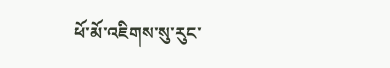ཕོ་མོ་འཇིགས་སུ་རུང་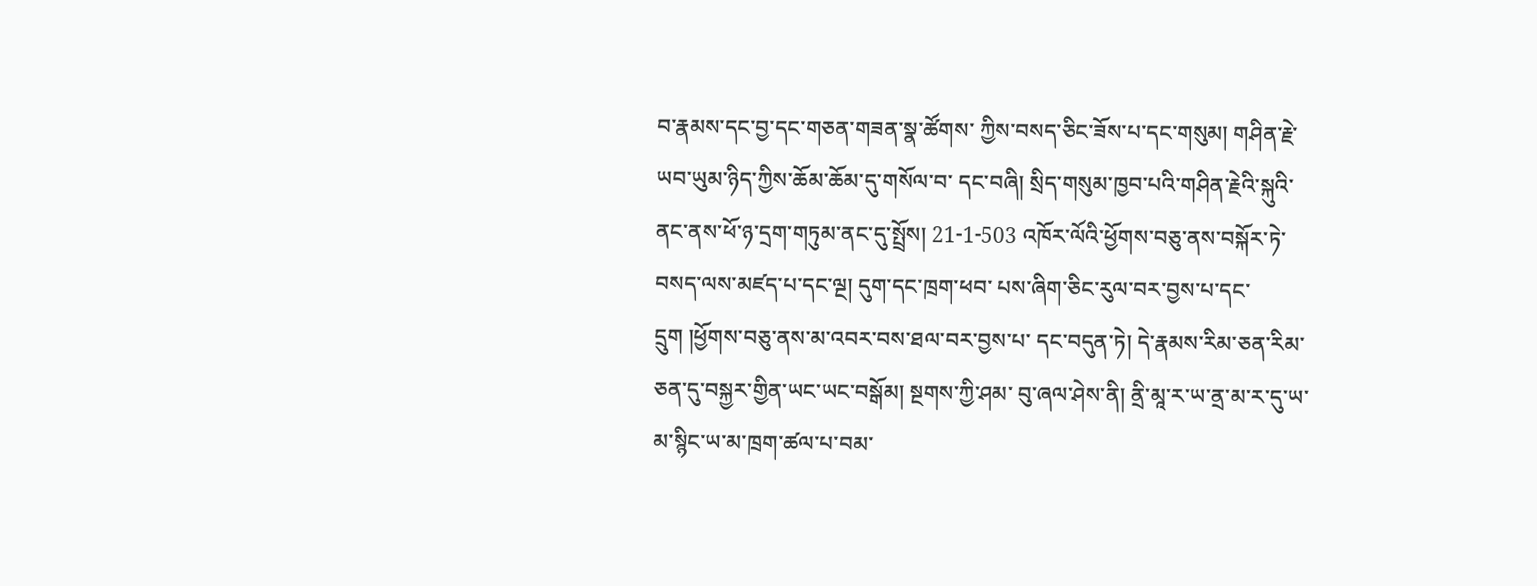བ་རྣམས་དང་བྱ་དང་གཅན་གཟན་སྣ་ཚོགས་ ཀྱིས་བསད་ཅིང་ཟོས་པ་དང་གསུམ། གཤིན་རྗེ་ཡབ་ཡུམ་ཉིད་ཀྱིས་ཆོམ་ཆོམ་དུ་གསོལ་བ་ དང་བཞི། སྲིད་གསུམ་ཁྱབ་པའི་གཤིན་རྗེའི་སྐུའི་ནང་ནས་ཕོ་ཉ་དྲག་གཏུམ་ནང་དུ་སྤྲོས། 21-1-503 འཁོར་ལོའི་ཕྱོགས་བཅུ་ནས་བསྐོར་ཏེ་བསད་ལས་མཛད་པ་དང་ལྔ། དུག་དང་ཁྲག་ཕབ་ པས་ཞིག་ཅིང་རུལ་བར་བྱས་པ་དང་དྲུག །ཕྱོགས་བཅུ་ནས་མ་འབར་བས་ཐལ་བར་བྱས་པ་ དང་བདུན་ཏེ། དེ་རྣམས་རིམ་ཅན་རིམ་ཅན་དུ་བསྐྱར་གྱིན་ཡང་ཡང་བསྒོམ། སྔགས་ཀྱི་ཤམ་ བུ་ཞལ་ཤེས་ནི། ནྲི་མཱ་ར་ཡ་ནྲ་མ་ར་དུ་ཡ་མ་སྙིང་ཡ་མ་ཁྲག་ཚལ་པ་བམ་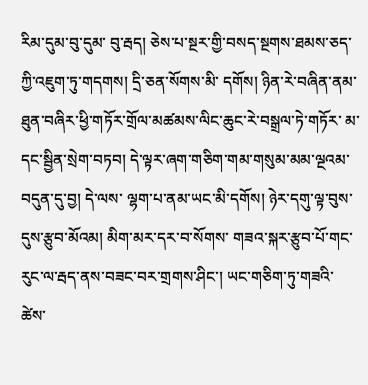རིམ་དུམ་བུ་དུམ་ བུ་རྦད། ཅེས་པ་སྔར་གྱི་བསད་སྔགས་ཐམས་ཅད་ཀྱི་འཇུག་ཏུ་གདགས། དྲི་ཅན་སོགས་མི་ དགོས། ཉིན་རེ་བཞིན་ནམ་ཐུན་བཞིར་ཕྱི་གཏོར་གྲོལ་མཚམས་ལིང་ཆུང་རེ་བསྒྲལ་ཏེ་གཏོར་ མ་དང་སྦྱིན་སྲེག་བཏབ། དེ་ལྟར་ཞག་གཅིག་གམ་གསུམ་མམ་ལྔའམ་བདུན་དུ་བྱ། དེ་ལས་ ལྷག་པ་ནམ་ཡང་མི་དགོས། ཉེར་དགུ་ལྟ་བུས་དུས་རྩུབ་མོའམ། མིག་མར་དར་བ་སོགས་ གཟའ་སྐར་རྩུབ་པོ་གང་རུང་ལ་རྦད་ནས་བཟང་བར་གྲགས་ཤིང་། ཡང་གཅིག་ཏུ་གཟའི་ ཚེས་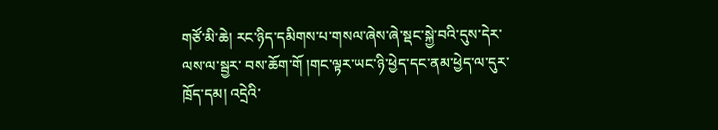གཙོ་མི་ཆེ། རང་ཉིད་དམིགས་པ་གསལ་ཞེས་ཞེ་སྡང་སྐྱེ་བའི་དུས་དེར་ལས་ལ་སྦྱར་ བས་ཆོག་གོ །གང་ལྟར་ཡང་ཉི་ཕྱེད་དང་ནམ་ཕྱེད་ལ་དུར་ཁྲོད་དམ། འདྲེའི་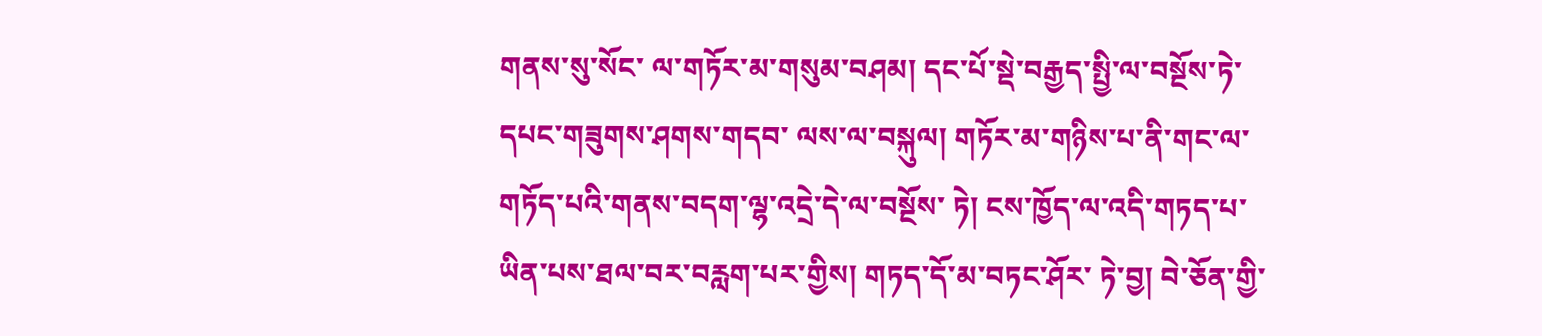གནས་སུ་སོང་ ལ་གཏོར་མ་གསུམ་བཤམ། དང་པོ་སྡེ་བརྒྱད་སྤྱི་ལ་བསྔོས་ཏེ་དཔང་གཟུགས་ཤགས་གདབ་ ལས་ལ་བསྐུལ། གཏོར་མ་གཉིས་པ་ནི་གང་ལ་གཏོད་པའི་གནས་བདག་ལྷ་འདྲེ་དེ་ལ་བསྔོས་ ཏེ། ངས་ཁྱོད་ལ་འདི་གཏད་པ་ཡིན་པས་ཐལ་བར་བརླག་པར་གྱིས། གཏད་དོ་མ་བཏང་ཤོར་ ཏེ་བྱ། བེ་ཅོན་གྱི་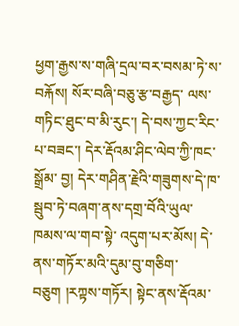ཕྱག་རྒྱས་ས་གཞི་དྲལ་བར་བསམ་ཏེ་ས་བརྐོས། སོར་བཞི་བཅུ་རྩ་བརྒྱད་ ལས་གཏིང་ཐུང་བ་མི་རུང་། དེ་བས་ཀྱང་རིང་པ་བཟང་། དེར་རྡོའམ་ཤིང་ལེབ་ཀྱི་ཁང་སྒྲོམ་ བྱ། དེར་གཤིན་རྗེའི་གཟུགས་དེ་ཁ་སྦུབ་ཏེ་བཞག་ནས་དགྲ་བོའི་ཡུལ་ཁམས་ལ་གབ་སྟེ་ འདུག་པར་མོས། དེ་ནས་གཏོར་མའི་དུམ་བུ་གཅིག་བཅུག །རཀྟས་གཏོར། སྟེང་ནས་རྡོའམ་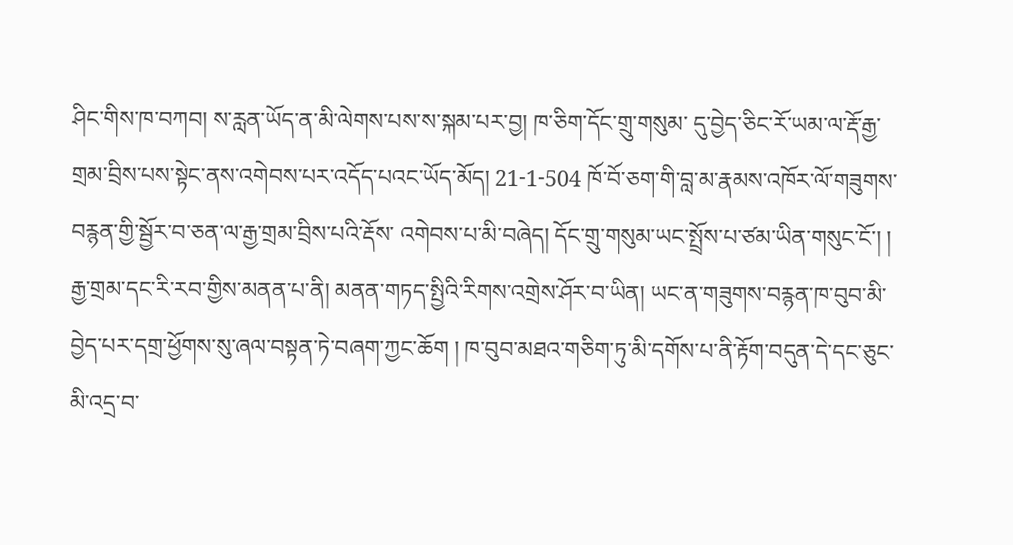ཤིང་གིས་ཁ་བཀབ། ས་རླན་ཡོད་ན་མི་ལེགས་པས་ས་སྐམ་པར་བྱ། ཁ་ཅིག་དོང་གྲུ་གསུམ་ དུ་བྱེད་ཅིང་རོ་ཡམ་ལ་རྡོ་རྒྱ་གྲམ་བྲིས་པས་སྟེང་ནས་འགེབས་པར་འདོད་པའང་ཡོད་མོད། 21-1-504 ཁོ་བོ་ཅག་གི་བླ་མ་རྣམས་འཁོར་ལོ་གཟུགས་བརྙན་གྱི་སྦྱོར་བ་ཅན་ལ་རྒྱ་གྲམ་བྲིས་པའི་རྡོས་ འགེབས་པ་མི་བཞེད། དོང་གྲུ་གསུམ་ཡང་སྤྲོས་པ་ཙམ་ཡིན་གསུང་ངོ་། ། རྒྱ་གྲམ་དང་རི་རབ་གྱིས་མནན་པ་ནི། མནན་གཏད་སྤྱིའི་རིགས་འགྲེས་ཤོར་བ་ཡིན། ཡང་ན་གཟུགས་བརྙན་ཁ་བུབ་མི་བྱེད་པར་དགྲ་ཕྱོགས་སུ་ཞལ་བསྟན་ཏེ་བཞག་ཀྱང་ཆོག ། ཁ་བུབ་མཐའ་གཅིག་ཏུ་མི་དགོས་པ་ནི་རྟོག་བདུན་དེ་དང་ཅུང་མི་འདྲ་བ་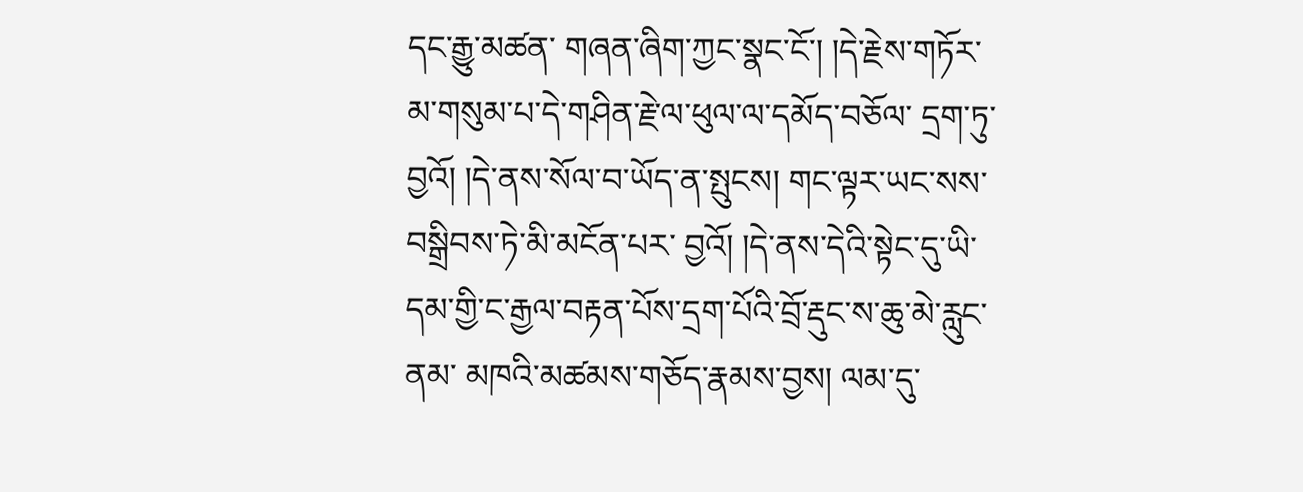དང་རྒྱུ་མཚན་ གཞན་ཞིག་ཀྱང་སྣང་ངོ་། །དེ་རྗེས་གཏོར་མ་གསུམ་པ་དེ་གཤིན་རྗེ་ལ་ཕུལ་ལ་དམོད་བཅོལ་ དྲག་ཏུ་བྱའོ། །དེ་ནས་སོལ་བ་ཡོད་ན་སྤུངས། གང་ལྟར་ཡང་སས་བསྒྲིབས་ཏེ་མི་མངོན་པར་ བྱའོ། །དེ་ནས་དེའི་སྟེང་དུ་ཡི་དམ་གྱི་ང་རྒྱལ་བརྟན་པོས་དྲག་པོའི་བྲོ་རྡུང་ས་ཆུ་མེ་རླུང་ནམ་ མཁའི་མཚམས་གཅོད་རྣམས་བྱས། ལམ་དུ་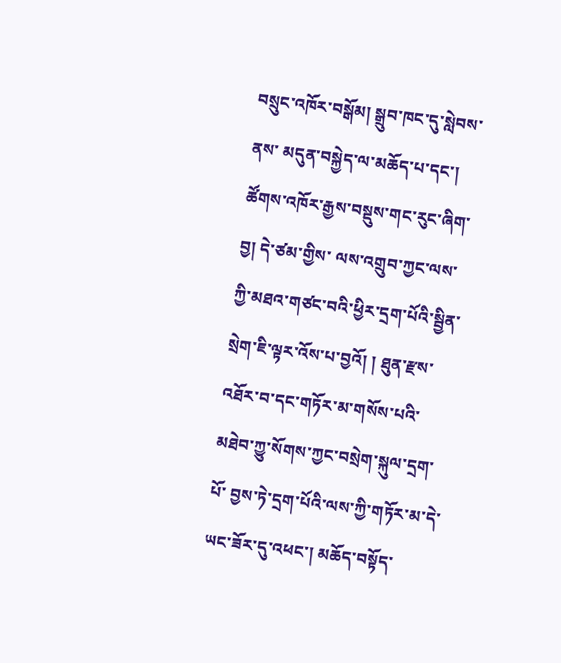བསྲུང་འཁོར་བསྒོམ། སྒྲུབ་ཁང་དུ་སླེབས་ནས་ མདུན་བསྐྱེད་ལ་མཆོད་པ་དང་། ཚོགས་འཁོར་རྒྱས་བསྡུས་གང་རུང་ཞིག་བྱ། དེ་ཙམ་གྱིས་ ལས་འགྲུབ་ཀྱང་ལས་ཀྱི་མཐའ་གཙང་བའི་ཕྱིར་དྲག་པོའི་སྦྱིན་སྲེག་ཇི་ལྟར་འོས་པ་བྱའོ། ། ཐུན་རྫས་འཐོར་བ་དང་གཏོར་མ་གསོས་པའི་མཐེབ་ཀྱུ་སོགས་ཀྱང་བསྲེག་སྐུལ་དྲག་པོ་ བྱས་ཏེ་དྲག་པོའི་ལས་ཀྱི་གཏོར་མ་དེ་ཡང་ཟོར་དུ་འཕང་། མཆོད་བསྟོད་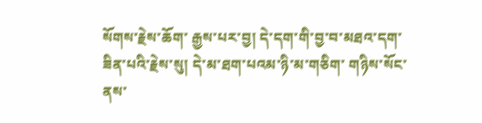སོགས་རྗེས་ཆོག་ རྒྱས་པར་བྱ། དེ་དག་གི་བྱ་བ་མཐའ་དག་ཟིན་པའི་རྗེས་སུ། དེ་མ་ཐག་པའམ་ཉི་མ་གཅིག་ གཉིས་སོང་ནས་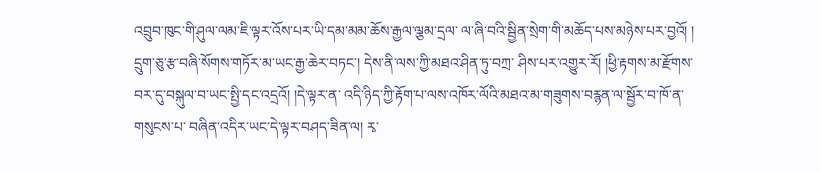འབྲུབ་ཁུང་གི་ཤུལ་ལམ་ཇི་ལྟར་འོས་པར་ཡི་དམ་མམ་ཆོས་རྒྱལ་ལྕམ་དྲལ་ ལ་ཞི་བའི་སྦྱིན་སྲེག་གི་མཆོད་པས་མཉེས་པར་བྱའོ། ། དྲུག་ཅུ་རྩ་བཞི་སོགས་གཏོར་མ་ཡང་རྒྱ་ཆེར་བཏང་། དེས་ནི་ལས་ཀྱི་མཐའ་ཤིན་ཏུ་བཀྲ་ ཤིས་པར་འགྱུར་རོ། །ཕྱི་རྟགས་མ་རྫོགས་བར་དུ་བསྐུལ་བ་ཡང་སྤྱི་དང་འདྲའོ། །དེ་ལྟར་ན་ འདི་ཉིད་ཀྱི་རྟོག་པ་ལས་འཁོར་ལོའི་མཐའ་མ་གཟུགས་བརྙན་ལ་སྦྱོར་བ་ཁོ་ན་གསུངས་པ་ བཞིན་འདིར་ཡང་དེ་ལྟར་བཤད་ཟིན་ལ། རྭ་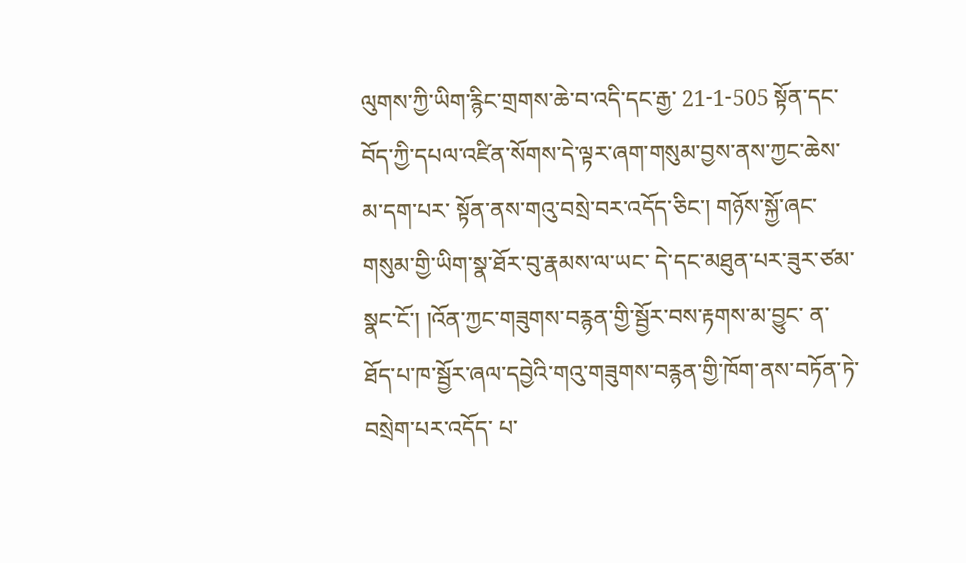ལུགས་ཀྱི་ཡིག་རྙིང་གྲགས་ཆེ་བ་འདི་དང་རྒྱ་ 21-1-505 སྟོན་དང་བོད་ཀྱི་དཔལ་འཛིན་སོགས་དེ་ལྟར་ཞག་གསུམ་བྱས་ནས་ཀྱང་ཆེས་མ་དག་པར་ སྟོན་ནས་གའུ་བསྲེ་བར་འདོད་ཅིང་། གཉོས་སྐྱོ་ཞང་གསུམ་གྱི་ཡིག་སྣ་ཐོར་བུ་རྣམས་ལ་ཡང་ དེ་དང་མཐུན་པར་ཟུར་ཙམ་སྣང་ངོ་། །འོན་ཀྱང་གཟུགས་བརྙན་གྱི་སྦྱོར་བས་རྟགས་མ་བྱུང་ ན་ཐོད་པ་ཁ་སྦྱོར་ཞལ་དབྱེའི་གའུ་གཟུགས་བརྙན་གྱི་ཁོག་ནས་བཏོན་ཏེ་བསྲེག་པར་འདོད་ པ་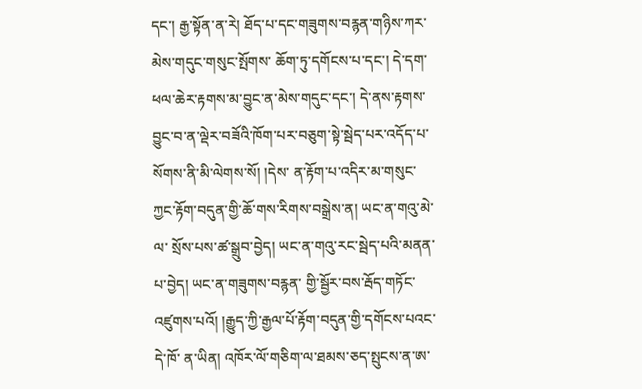དང་། རྒྱ་སྟོན་ན་རེ། ཐོད་པ་དང་གཟུགས་བརྙན་གཉིས་ཀར་མེས་གདུང་གསུང་སྤོགས་ ཆོག་ཏུ་དགོངས་པ་དང་། དེ་དག་ཕལ་ཆེར་རྟགས་མ་བྱུང་ན་མེས་གདུང་དང་། དེ་ནས་རྟགས་ བྱུང་བ་ན་ལྡེར་བཟོའི་ཁོག་པར་བཅུག་སྟེ་སྦེད་པར་འདོད་པ་སོགས་ནི་མི་ལེགས་སོ། །དེས་ ན་རྟོག་པ་འདིར་མ་གསུང་ཀྱང་རྟོག་བདུན་གྱི་ཆོ་གས་རིགས་བསྒྲེས་ན། ཡང་ན་གའུ་མེ་ལ་ སྲོས་པས་ཚ་སྒྲུབ་བྱེད། ཡང་ན་གའུ་རང་སྦེད་པའི་མནན་པ་བྱེད། ཡང་ན་གཟུགས་བརྙན་ གྱི་སྦྱོར་བས་རྦོད་གཏོང་འཛུགས་པའོ། །རྒྱུད་ཀྱི་རྒྱལ་པོ་རྟོག་བདུན་གྱི་དགོངས་པའང་དེ་ཁོ་ ན་ཡིན། འཁོར་ལོ་གཅིག་ལ་ཐམས་ཅད་སྤུངས་ན་ཨ་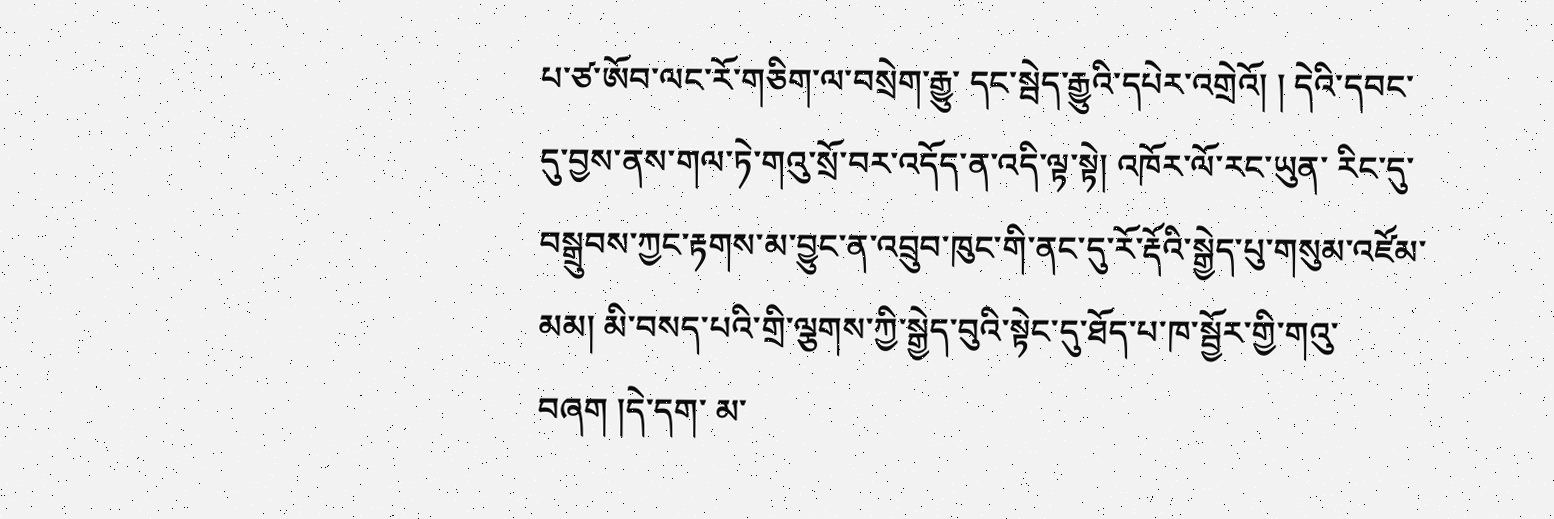པ་ཙ་ཨོབ་ལང་རོ་གཅིག་ལ་བསྲེག་རྒྱུ་ དང་སྦེད་རྒྱུའི་དཔེར་འགྲེའོ། ། དེའི་དབང་དུ་བྱས་ནས་གལ་ཏེ་གའུ་སྲོ་བར་འདོད་ན་འདི་ལྟ་སྟེ། འཁོར་ལོ་རང་ཡུན་ རིང་དུ་བསྒྲུབས་ཀྱང་རྟགས་མ་བྱུང་ན་འབྲུབ་ཁུང་གི་ནང་དུ་རོ་རྡོའི་སྒྱེད་པུ་གསུམ་འཛོམ་ མམ། མི་བསད་པའི་གྲི་ལྕགས་ཀྱི་སྒྱེད་བུའི་སྟེང་དུ་ཐོད་པ་ཁ་སྦྱོར་གྱི་གའུ་བཞག །དེ་དག་ མ་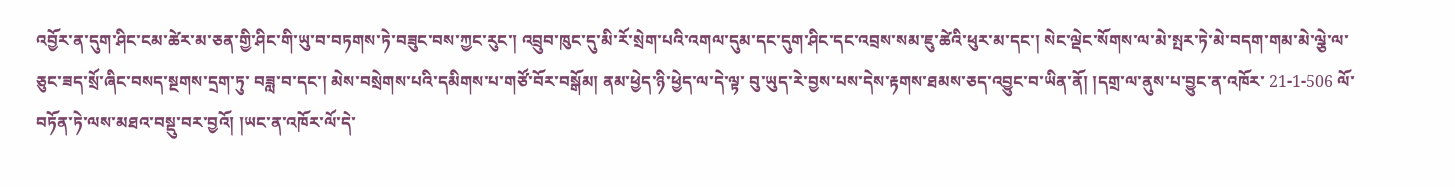འབྱོར་ན་དུག་ཤིང་ངམ་ཚེར་མ་ཅན་གྱི་ཤིང་གི་ཡུ་བ་བཏགས་ཏེ་བཟུང་བས་ཀྱང་རུང་། འབྲུབ་ཁུང་དུ་མི་རོ་སྲེག་པའི་འགལ་དུམ་དང་དུག་ཤིང་དང་འབྲས་སམ་ཇུ་ཚེའི་ཕུར་མ་དང་། སེང་ལྡེང་སོགས་ལ་མེ་སྤར་ཏེ་མེ་བདག་གམ་མེ་ལྕེ་ལ་ཅུང་ཟད་སྲོ་ཞིང་བསད་སྔགས་དྲག་ཏུ་ བཟླ་བ་དང་། མེས་བསྲེགས་པའི་དམིགས་པ་གཙོ་བོར་བསྒོམ། ནམ་ཕྱེད་ཉི་ཕྱེད་ལ་དེ་ལྟ་ བུ་ཡུད་རེ་བྱས་པས་དེས་རྟགས་ཐམས་ཅད་འབྱུང་བ་ཡིན་ནོ། །དགྲ་ལ་ནུས་པ་བྱུང་ན་འཁོར་ 21-1-506 ལོ་བཏོན་ཏེ་ལས་མཐའ་བསྡུ་བར་བྱའོ། །ཡང་ན་འཁོར་ལོ་དེ་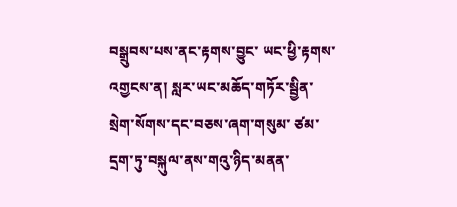བསྒྲུབས་པས་ནང་རྟགས་བྱུང་ ཡང་ཕྱི་རྟགས་འགྱངས་ན། སླར་ཡང་མཆོད་གཏོར་སྦྱིན་སྲེག་སོགས་དང་བཅས་ཞག་གསུམ་ ཙམ་དྲག་ཏུ་བསྐུལ་ནས་གའུ་ཉིད་མནན་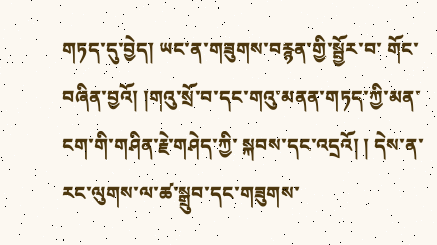གཏད་དུ་བྱེད། ཡང་ན་གཟུགས་བརྙན་གྱི་སྦྱོར་བ་ གོང་བཞིན་བྱའོ། །གའུ་སྲོ་བ་དང་གའུ་མནན་གཏད་ཀྱི་མན་ངག་གི་གཤིན་རྗེ་གཤེད་ཀྱི་ སྐབས་དང་འདྲའོ། ། དེས་ན་རང་ལུགས་ལ་ཚ་སྒྲུབ་དང་གཟུགས་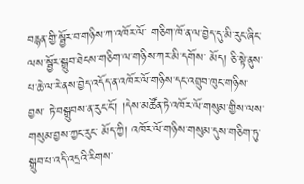བརྙན་གྱི་སྦྱོར་བ་གཉིས་ཀ་འཁོར་ལོ་ གཅིག་ཁོ་ན་ལ་བྱེད་དུ་མི་རུང་ཞིང་ལས་སྦྱོར་སྒྲུབ་ཐེངས་གཅིག་ལ་གཉིས་ཀར་མི་དགོས་ མོད། ཅི་སྟེ་ནུས་པ་ཆེ་ལ་རེ་ནས་བྱེད་འདོད་ན་འཁོར་ལོ་གཉིས་དང་འབྲུབ་ཁུང་གཉིས་བྱས་ ཏེ་བསྒྲུབས་ན་རུང་ངོ་། །དེས་མཚོན་ཏེ་འཁོར་ལོ་གསུམ་གྱིས་ལས་གསུམ་བྱས་ཀྱང་རུང་ མོད་ཀྱི། འཁོར་ལོ་གཉིས་གསུམ་དུས་གཅིག་ཏུ་སྒྲུབ་པ་འདི་འདྲའི་རིགས་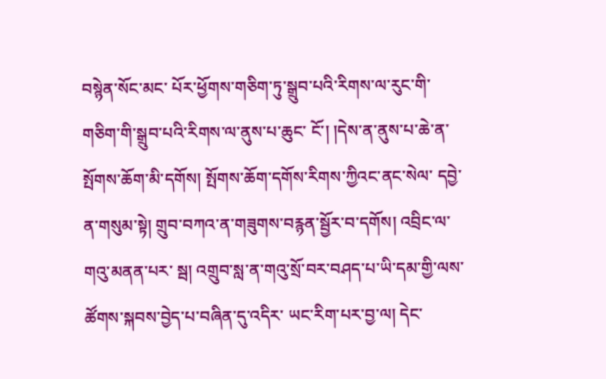བསྙེན་སོང་མང་ པོར་ཕྱོགས་གཅིག་ཏུ་སྒྲུབ་པའི་རིགས་ལ་རུང་གི་གཅིག་གི་སྒྲུབ་པའི་རིགས་ལ་ནུས་པ་ཆུང་ ངོ་། །དེས་ན་ནུས་པ་ཆེ་ན་སྤོགས་ཆོག་མི་དགོས། སྤོགས་ཆོག་དགོས་རིགས་ཀྱིའང་ནང་སེལ་ དབྱེ་ན་གསུམ་སྟེ། གྲུབ་བཀའ་ན་གཟུགས་བརྙན་སྦྱོར་བ་དགོས། འབྲིང་ལ་གའུ་མནན་པར་ སྦ། འགྲུབ་སླ་ན་གའུ་སྲོ་བར་བཤད་པ་ཡི་དམ་གྱི་ལས་ཚོགས་སྐབས་བྱེད་པ་བཞིན་དུ་འདིར་ ཡང་རིག་པར་བྱ་ལ། དེང་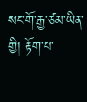སང་གོ་རྒྱ་ཙམ་ཡིན་གྱི། རྟོག་པ་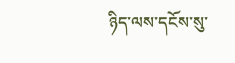ཉིད་ལས་དངོས་སུ་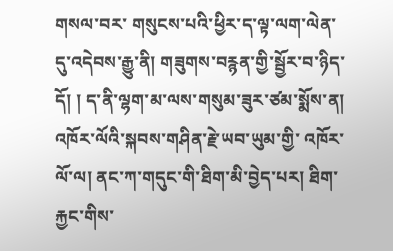གསལ་བར་ གསུངས་པའི་ཕྱིར་ད་ལྟ་ལག་ལེན་དུ་འདེབས་རྒྱུ་ནི། གཟུགས་བརྙན་གྱི་སྦྱོར་བ་ཉིད་དོ། ། ད་ནི་ལྷག་མ་ལས་གསུམ་ཟུར་ཙམ་སྨོས་ན། འཁོར་ལོའི་སྐབས་གཤིན་རྗེ་ཡབ་ཡུམ་གྱི་ འཁོར་ལོ་ལ། ནང་ཀ་གདུང་གི་ཐིག་མི་བྱེད་པར། ཐིག་རྐྱང་གིས་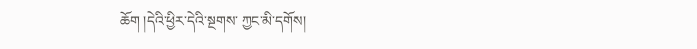ཆོག །དེའི་ཕྱིར་དེའི་སྔགས་ ཀྱང་མི་དགོས།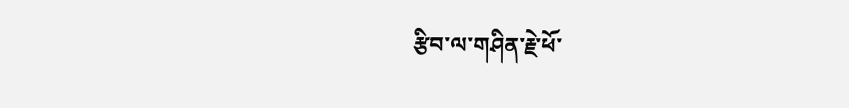རྩིབ་ལ་གཤིན་རྗེ་ཕོ་